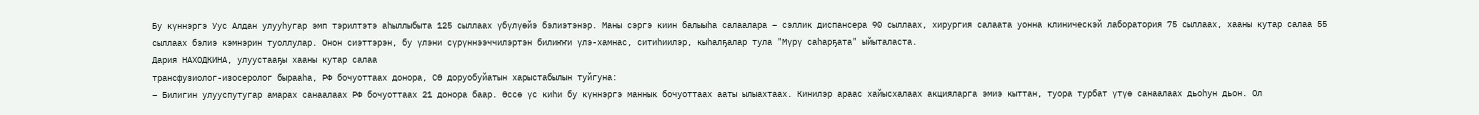Бу күннэргэ Уус Алдан улууһугар эмп тэрилтэтэ аһыллыбыта 125 сыллаах үбүлүөйэ бэлиэтэнэр. Маны сэргэ киин балыыһа салаалара – сэллик диспансера 90 сыллаах, хирургия салаата уонна клиническэй лаборатория 75 сыллаах, хааны кутар салаа 55 сыллаах бэлиэ кэмнэрин туоллулар. Онон сиэттэрэн, бу үлэни сүрүннээччилэртэн билиҥҥи үлэ-хамнас, ситиһиилэр, кыһалҕалар тула "Мүрү саһарҕата" ыйыталаста.
Дария НАХОДКИНА, улуустааҕы хааны кутар салаа
трансфузиолог-изосеролог бырааһа, РФ бочуоттаах донора, СӨ доруобуйатын харыстабылын туйгуна:
– Билигин улууспутугар амарах санаалаах РФ бочуоттаах 21 донора баар. Өссө үс киһи бу күннэргэ маннык бочуоттаах ааты ылыахтаах. Кинилэр араас хайысхалаах акцияларга эмиэ кыттан, туора турбат үтүө санаалаах дьоһун дьон. Ол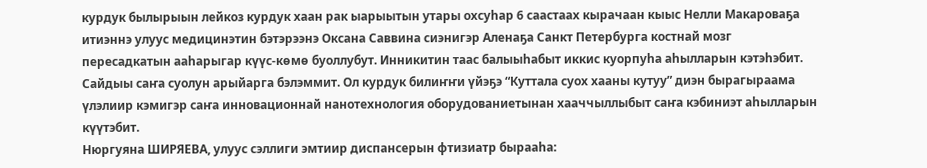курдук былырыын лейкоз курдук хаан рак ыарыытын утары охсуһар 6 саастаах кырачаан кыыс Нелли Макароваҕа итиэннэ улуус медицинэтин бэтэрээнэ Оксана Саввина сиэнигэр Аленаҕа Санкт Петербурга костнай мозг пересадкатын ааһарыгар күүс-көмө буоллубут. Инникитин таас балыыһабыт иккис куорпуһа аһылларын кэтэһэбит. Сайдыы саҥа суолун арыйарга бэлэммит. Ол курдук билиҥҥи үйэҕэ “Куттала суох хааны кутуу” диэн бырагыраама үлэлиир кэмигэр саҥа инновационнай нанотехнология оборудованиетынан хааччыллыбыт саҥа кэбиниэт аһылларын күүтэбит.
Нюргуяна ШИРЯЕВА, улуус сэллиги эмтиир диспансерын фтизиатр бырааһа: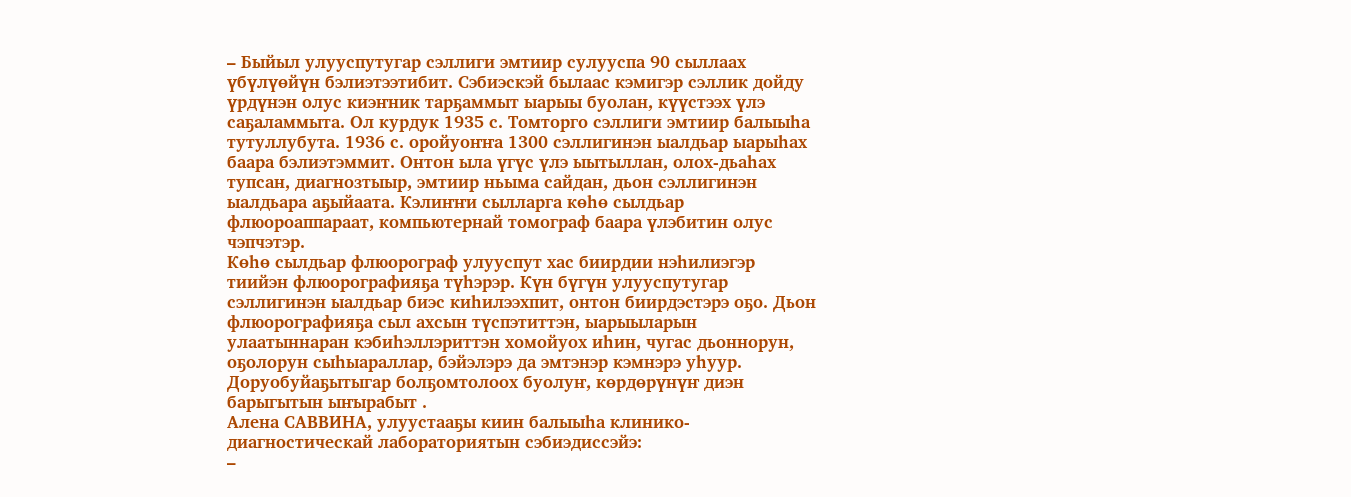– Быйыл улууспутугар сэллиги эмтиир сулууспа 90 сыллаах үбүлүөйүн бэлиэтээтибит. Сэбиэскэй былаас кэмигэр сэллик дойду үрдүнэн олус киэҥник тарҕаммыт ыарыы буолан, күүстээх үлэ саҕаламмыта. Ол курдук 1935 с. Томторго сэллиги эмтиир балыыһа тутуллубута. 1936 с. оройуоҥҥа 1300 сэллигинэн ыалдьар ыарыһах баара бэлиэтэммит. Онтон ыла үгүс үлэ ыытыллан, олох-дьаһах тупсан, диагнозтыыр, эмтиир ньыма сайдан, дьон сэллигинэн ыалдьара аҕыйаата. Кэлиҥҥи сылларга көһө сылдьар флюороаппараат, компьютернай томограф баара үлэбитин олус чэпчэтэр.
Көһө сылдьар флюорограф улууспут хас биирдии нэһилиэгэр тиийэн флюорографияҕа түһэрэр. Күн бүгүн улууспутугар сэллигинэн ыалдьар биэс киһилээхпит, онтон биирдэстэрэ оҕо. Дьон флюорографияҕа сыл ахсын түспэтиттэн, ыарыыларын улаатыннаран кэбиһэллэриттэн хомойуох иһин, чугас дьоннорун, оҕолорун сыһыараллар, бэйэлэрэ да эмтэнэр кэмнэрэ уһуур. Доруобуйаҕытыгар болҕомтолоох буолуҥ, көрдөрүнүҥ диэн барыгытын ыҥырабыт .
Алена САВВИНА, улуустааҕы киин балыыһа клинико-диагностическай лабораториятын сэбиэдиссэйэ:
–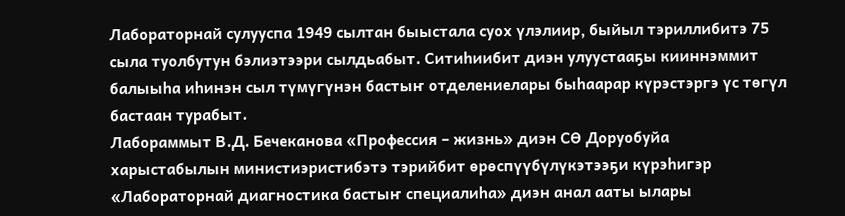Лабораторнай сулууспа 1949 сылтан быыстала суох үлэлиир, быйыл тэриллибитэ 75 сыла туолбутун бэлиэтээри сылдьабыт. Ситиһиибит диэн улуустааҕы кииннэммит балыыһа иһинэн сыл түмүгүнэн бастыҥ отделениелары быһаарар күрэстэргэ үс төгүл бастаан турабыт.
Лабораммыт В.Д. Бечеканова «Профессия – жизнь» диэн СӨ Доруобуйа харыстабылын министиэристибэтэ тэрийбит өрөспүүбүлүкэтээҕи күрэһигэр «Лабораторнай диагностика бастыҥ специалиһа» диэн анал ааты ылары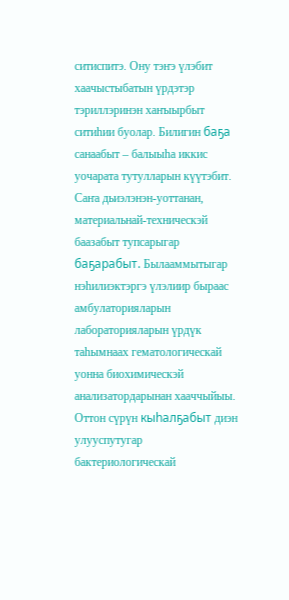ситиспитэ. Ону тэҥэ үлэбит хаачыстыбатын үрдэтэр тэриллэринэн хаҥыырбыт ситиһии буолар. Билигин баҕа санаабыт – балыыһа иккис уочарата тутулларын күүтэбит. Саҥа дьиэлэнэн-уоттанан, материальнай-техническэй баазабыт тупсарыгар баҕарабыт. Былааммытыгар нэһилиэктэргэ үлэлиир быраас амбулаторияларын лабораторияларын үрдүк таһымнаах гематологическай уонна биохимическэй анализатордарынан хааччыйыы. Оттон сүрүн кыһалҕабыт диэн улууспутугар бактериологическай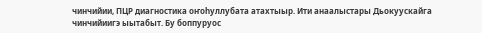чинчийии, ПЦР диагностика оҥоһуллубата атахтыыр. Ити анаалыстары Дьокуускайга чинчийиигэ ыытабыт. Бу боппуруос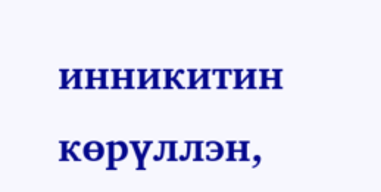инникитин көрүллэн,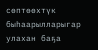сөптөөхтүк быһаарылларыгар улахан баҕа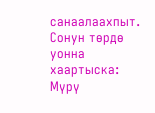санаалаахпыт.
Сонун төрдө уонна хаартыска: Мүрү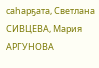саһарҕата, Светлана СИВЦЕВА, Мария АРГУНОВА